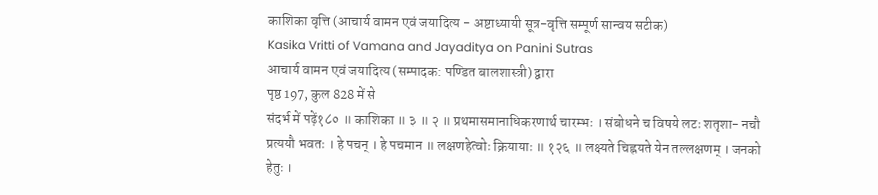काशिका वृत्ति (आचार्य वामन एवं जयादित्य - अष्टाध्यायी सूत्र-वृत्ति सम्पूर्ण सान्वय सटीक)
Kasika Vritti of Vamana and Jayaditya on Panini Sutras
आचार्य वामन एवं जयादित्य (सम्पादक: पण्डित बालशास्त्री) द्वारा
पृष्ठ 197, कुल 828 में से
संदर्भ में पढ़ें१८० ॥ काशिका ॥ ३ ॥ २ ॥ प्रथमासमानाधिकरणार्थ चारम्भः । संबोधने च विषये लटः शतृशा- नचौ प्रत्ययौ भवतः । हे पचन् । हे पचमान ॥ लक्षणहेत्वोः क्रियायाः ॥ १२६ ॥ लक्ष्यते चिह्नयते येन तल्लक्षणम् । जनको हेतुः ।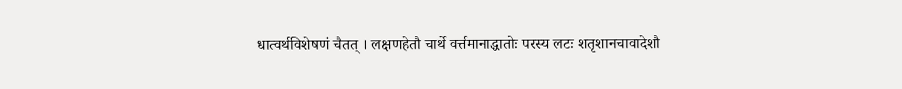धात्वर्थविशेषणं चैतत् । लक्षणहेतौ चार्थे वर्त्तमानाद्धातोः परस्य लटः शतृशानचावादेशौ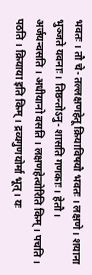भवतः । तौ चे- तल्लक्षणहेतू क्रियाविषयौ भवतः । लक्षणे । शयाना भुञ्जते यवनाः । तिष्ठन्तोऽनु- शासति गणकाः । हेतौ । अर्जयन्वसति । अधीयानो वसति । लक्षणहेत्वोरिति किम् । पचति । पठति । क्रियाया इति किम् । द्रव्यगुणयोर्मा भूत् । यः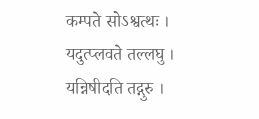कम्पते सोऽश्वत्थः । यदुत्प्लवते तल्लघु । यन्निषीदति तद्गुरु ।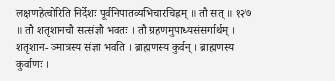लक्षणहेत्वोरिति निर्देशः पूर्वनिपातव्यभिचारचिह्नम् ॥ तौ सत् ॥ १२७ ॥ तौ शतृशानचौ सत्संज्ञौ भवतः । तौ ग्रहणमुपाध्यसंसर्गार्थम् । शतृशान- ञ्मात्रस्य संज्ञा भवति । ब्राह्मणस्य कुर्वन् । ब्राह्मणस्य कुर्वाणः ।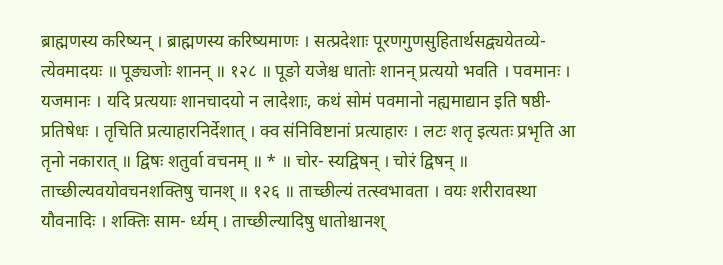ब्राह्मणस्य करिष्यन् । ब्राह्मणस्य करिष्यमाणः । सत्प्रदेशाः पूरणगुणसुहितार्थसद्व्ययेतव्ये- त्येवमादयः ॥ पूङ्यजोः शानन् ॥ १२८ ॥ पूङो यजेश्च धातोः शानन् प्रत्ययो भवति । पवमानः । यजमानः । यदि प्रत्ययाः शानचादयो न लादेशाः, कथं सोमं पवमानो नह्यमाद्यान इति षष्ठी- प्रतिषेधः । तृचिति प्रत्याहारनिर्देशात् । क्व संनिविष्टानां प्रत्याहारः । लटः शतृ इत्यतः प्रभृति आ तृनो नकारात् ॥ द्विषः शतुर्वा वचनम् ॥ * ॥ चोर- स्यद्विषन् । चोरं द्विषन् ॥ ताच्छील्यवयोवचनशक्तिषु चानश् ॥ १२६ ॥ ताच्छील्यं तत्स्वभावता । वयः शरीरावस्था यौवनादिः । शक्तिः साम- र्ध्यम् । ताच्छील्यादिषु धातोश्चानश्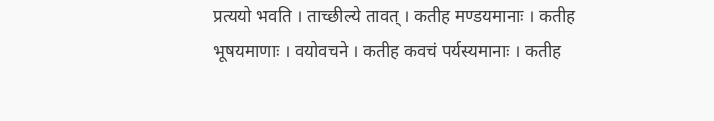प्रत्ययो भवति । ताच्छील्ये तावत् । कतीह मण्डयमानाः । कतीह भूषयमाणाः । वयोवचने । कतीह कवचं पर्यस्यमानाः । कतीह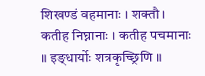शिखण्डं वहमानाः । शक्तौ । कतीह निघ्नानाः । कतीह पचमानाः ॥ इङ्धार्योः शत्रकृच्छ्रिणि ॥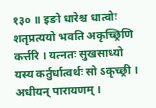१३० ॥ इङो धारेश्च धात्वोः शतृप्रत्ययो भवति अकृच्छ्रिणि कर्त्तरि । यत्नतः सुखसाध्यो यस्य कर्तुर्धात्वर्थः सो ऽकृच्छ्री । अधीयन् पारायणम् ।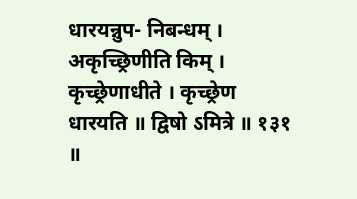धारयन्नुप- निबन्धम् । अकृच्छ्रिणीति किम् । कृच्छ्रेणाधीते । कृच्छ्रेण धारयति ॥ द्विषो ऽमित्रे ॥ १३१ ॥